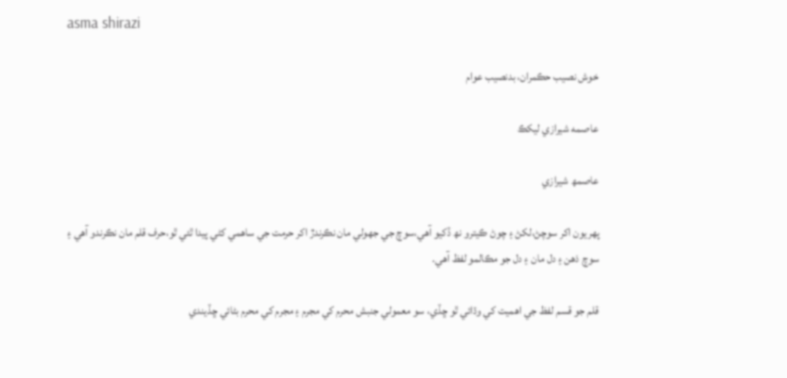asma shirazi

خوش نصيب حڪمران، بدنصيب عوام

عاصمه شيرازي ليکڪ

عاصمھ شيرازي

پھريون اکر سوچڻ،لکڻ ۽ چوڻ ڪيترو نھ ڏکيو آھي،سوچ جي جھولي مان نڪرندڙ اکر حرمت جي ساھمي کڻي پيدا ٿئي ٿو،حرف قلم مان نڪرندو آھي ۽ سوچ ذھن ۽ دل مان ۽ دل جو مڪالمو لفظ آھي.

قلم جو قسم لفظ جي اھميت کي وڌائي ٿو ڇڏي، سو معمولي جنبش محرم کي مجرم ۽ مجرم کي محرم بڻائي ڇڏيندي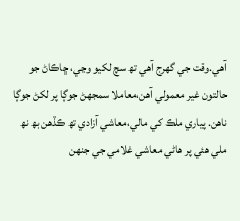آھي.وقت جي گھرج آھي تھ سچ لکيو وڃي، ڇاڪاڻ جو حالتون غير معمولي آھن،معاملا سمجھڻ جوڳا پر لکڻ جوڳا ناھن. پياري ملڪ کي مالي،معاشي آزادي تھ ڪڏھن بھ نھ ملي ھئي پر ھاڻي معاشي غلامي جي جنھن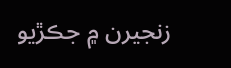زنجيرن ۾ جڪڙيو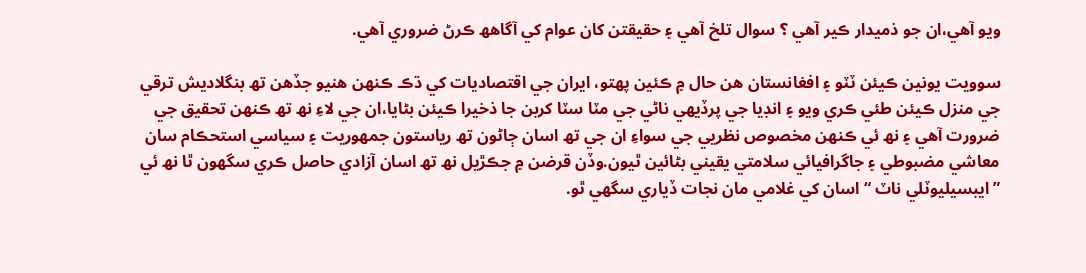ويو آھي،ان جو ذميدار ڪير آھي ؟ سوال تلخ آھي ۽ حقيقتن کان عوام کي آگاھھ ڪرڻ ضروري آھي.

سوويت يونين ڪيئن ٽٽو ۽ افغانستان ھن حال ۾ ڪئين پھتو، ايران جي اقتصاديات کي ڌڪ ڪنھن ھنيو جڏھن تھ بنگلاديش ترقي جي منزل ڪيئن طئي ڪري ويو ۽ انڊيا جي پرڏيھي ناڻي جي مٽا سٽا کربن جا ذخيرا ڪيئن بڻايا،ان جي لاءِ نھ تھ ڪنھن تحقيق جي ضرورت آھي ۽ نھ ئي ڪنھن مخصوص نظريي جي سواءِ ان جي تھ اسان ڄاڻون تھ رياستون جمھوريت ۽ سياسي استحڪام سان معاشي مضبوطي ۽ جاگرافيائي سلامتي يقيني بڻائين ٿيون.وڏن قرضن ۾ جڪڙيل نھ تھ اسان آزادي حاصل ڪري سگھون ٿا نھ ئي ”ايبسيليوٽلي ناٽ “ اسان کي غلامي مان نجات ڏياري سگھي ٿو.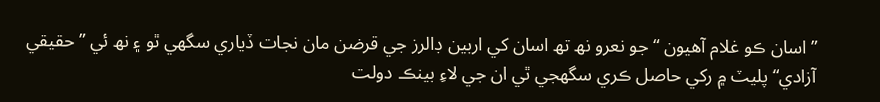”اسان ڪو غلام آھيون “ جو نعرو نھ تھ اسان کي اربين ڊالرز جي قرضن مان نجات ڏياري سگھي ٿو ۽ نھ ئي ”حقيقي آزادي“ پليٽ ۾ رکي حاصل ڪري سگھجي ٿي ان جي لاءِ بينڪ دولت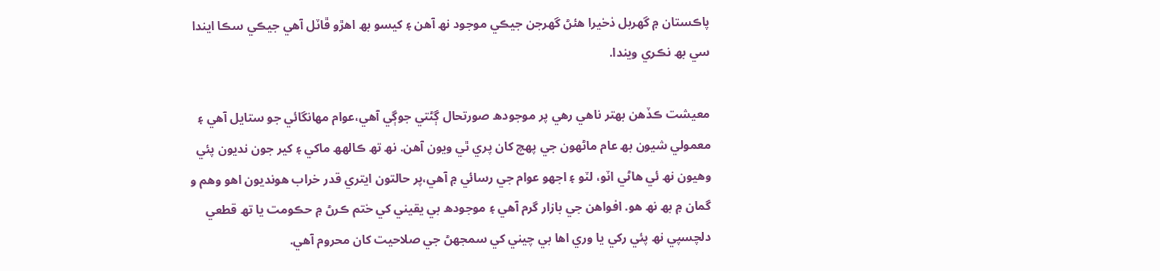پاڪستان ۾ گھربل ذخيرا ھئڻ گھرجن جيڪي موجود نھ آھن ۽ کيسو بھ اھڙو ڦاٽل آھي جيڪي سڪا ايندا سي بھ نڪري ويندا.

معيشت ڪڏھن بھتر ناھي رھي پر موجودھ صورتحال ڳڻتي جوڳي آھي،عوام مھانگائي جو ستايل آھي ۽ معمولي شيون بھ عام ماڻھون جي پھچ کان پري ٿي ويون آھن. نھ تھ ڪالھھ ماکي ۽ کير جون نديون پئي وھيون نھ ئي ھاڻي اٽو، لٽو ۽ اجھو عوام جي رسائي ۾ آھي،پر حالتون ايتري قدر خراب ھونديون اھو وھم و گمان ۾ بھ نھ ھو. افواھن جي بازار گرم آھي ۽ موجودھ بي يقيني کي ختم ڪرڻ ۾ حڪومت يا تھ قطعي دلچسپي نھ پئي رکي يا وري اھا بي چيني کي سمجھڻ جي صلاحيت کان محروم آھي.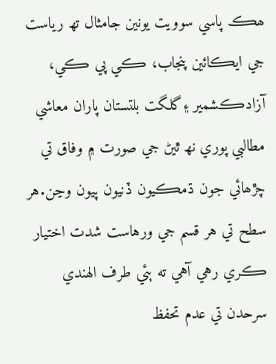ھڪ پاسي سوويت يونين جامثال تھ رياست جي ايڪائين پنجاب، ڪي پي ڪي، آزادڪشمير ۽گلگت بلتستان پاران معاشي مطالبي پوري نھ ٿيڻ جي صورت ۾ وفاق تي چڙھائي جون ڌمڪيون ڏنيون پيون وڃن.هر سطح تي هر قسم جي ورهاست شدت اختيار ڪري رهي آهي ته ٻئي طرف الهندي سرحدن تي عدم تحفظ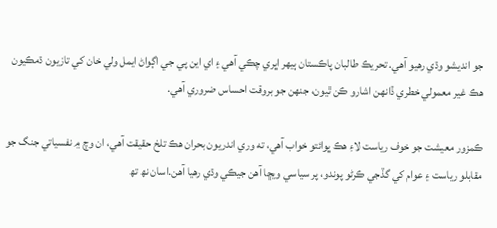جو انديشو وڌي رهيو آهي. تحريڪ طالبان پاڪستان ٻيهر اڀري چڪي آهي ۽ اي اين پي جي اڳواڻ ايمل ولي خان کي تازيون ڌمڪيون هڪ غير معمولي خطري ڏانهن اشارو ڪن ٿيون، جنهن جو بروقت احساس ضروري آهي.

ڪمزور معيشت جو خوف رياست لاءِ هڪ ڀوائتو خواب آهي، ته وري اندريون بحران هڪ تلخ حقيقت آهي، ان وچ ۾ نفسياتي جنگ جو مقابلو رياست ۽ عوام کي گڏجي ڪرڻو پوندو، پر سياسي ويڇا آھن جيڪي وڌي رهيا آهن.اسان نھ تھ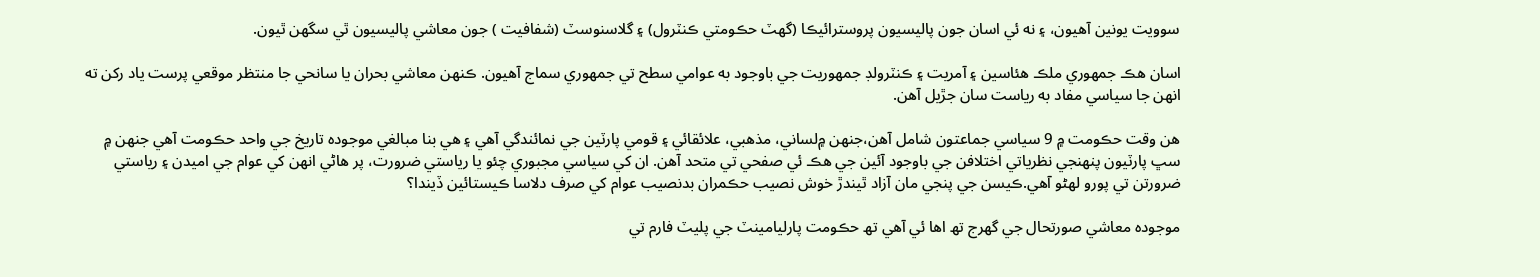سوويت يونين آهيون، ۽ نه ئي اسان جون پاليسيون پروسترائيڪا (گهٽ حڪومتي ڪنٽرول) ۽ گلاسنوسٽ (شفافيت ) جون معاشي پاليسيون ٿي سگهن ٿيون.

اسان هڪ جمهوري ملڪ هئاسين ۽ آمريت ۽ ڪنٽرولڊ جمهوريت جي باوجود به عوامي سطح تي جمهوري سماج آهيون. ڪنھن معاشي بحران يا سانحي جا منتظر موقعي پرست ياد رکن ته انهن جا سياسي مفاد به رياست سان جڙيل آهن.

هن وقت حڪومت ۾ 9 سياسي جماعتون شامل آھن،جنھن ۾لساني، مذهبي، علائقائي ۽ قومي پارٽين جي نمائندگي آھي ۽ ھي بنا مبالغي موجوده تاريخ جي واحد حڪومت آهي جنهن ۾ سڀ پارٽيون پنهنجي نظرياتي اختلافن جي باوجود آئين جي هڪ ئي صفحي تي متحد آهن. ان کي سياسي مجبوري چئو يا رياستي ضرورت، پر هاڻي انهن کي عوام جي اميدن ۽ رياستي ضرورتن تي پورو لهڻو آهي.ڪيسن جي پنجي مان آزاد ٿيندڙ خوش نصيب حڪمران بدنصيب عوام کي صرف دلاسا ڪيستائين ڏيندا؟

موجوده معاشي صورتحال جي گھرج تھ اھا ئي آھي تھ حڪومت پارليامينٽ جي پليٽ فارم تي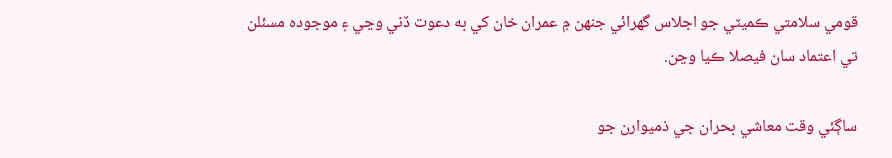قومي سلامتي ڪميٽي جو اجلاس گهرائي جنهن ۾ عمران خان کي به دعوت ڏني وڃي ۽ موجوده مسئلن تي اعتماد سان فيصلا ڪيا وڃن.

ساڳئي وقت معاشي بحران جي ذميوارن جو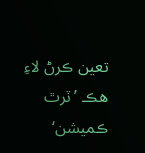تعين ڪرڻ لاءِ هڪ ’ٽرٿ ڪميشن‘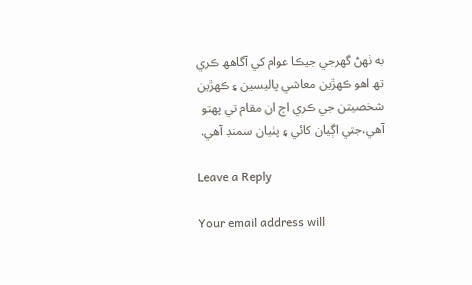به ٺهڻ گهرجي جيڪا عوام کي آگاھھ ڪري تھ اهو ڪهڙين معاشي پاليسين ۽ ڪهڙين شخصيتن جي ڪري اڄ ان مقام تي پھتو آھي،جتي اڳيان کائي ۽ پٺيان سمنڊ آهي.

Leave a Reply

Your email address will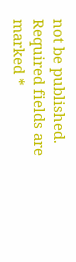not be published. Required fields are marked *